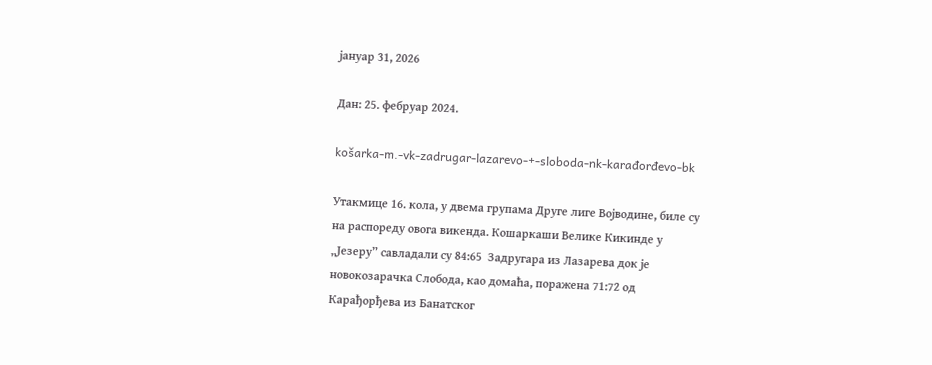јануар 31, 2026

Дан: 25. фебруар 2024.

košarka-m.-vk-zadrugar-lazarevo-+-sloboda-nk-karađorđevo-bk

Утакмице 16. кола, у двема групама Друге лиге Војводине, биле су на распореду овога викенда. Кошаркаши Велике Кикинде у „Језеру” савладали су 84:65  Задругара из Лазарева док је новокозарачка Слобода, као домаћа, поражена 71:72 од Карађорђева из Банатског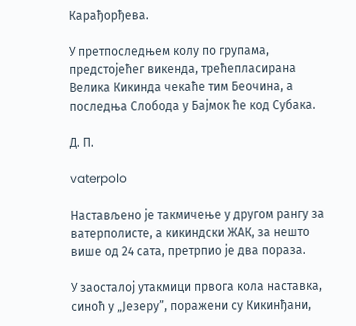Карађорђева.

У претпоследњем колу по групама, предстојећег викенда, трећепласирана Велика Кикинда чекаће тим Беочина, а последња Слобода у Бајмок ће код Субака.

Д. П.

vaterpolo

Настављено је такмичење у другом рангу за ватерполисте, а кикиндски ЖАК, за нешто више од 24 сата, претрпио је два пораза.

У заосталој утакмици првога кола наставка, синоћ у „Језеру”, поражени су Кикинђани,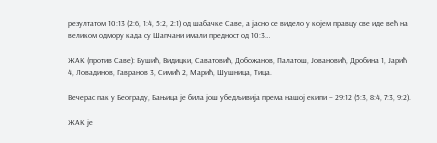резултатом 10:13 (2:6, 1:4, 5:2, 2:1) од шабачке Саве, а јасно се видело у којем правцу све иде већ на великом одмору када су Шапчани имали предност од 10:3…

ЖАК (против Саве): Бушић, Видицки, Саватовић, Добожанов, Палатош, Јовановић, Дробина 1, Јарић 4, Ловадинов, Гавранов 3, Симић 2, Марић, Шушница, Тица.

Вечерас пак у Београду, Бањица је била још убедљивија према нашој екипи – 29:12 (5:3, 8:4, 7:3, 9:2).

ЖАК је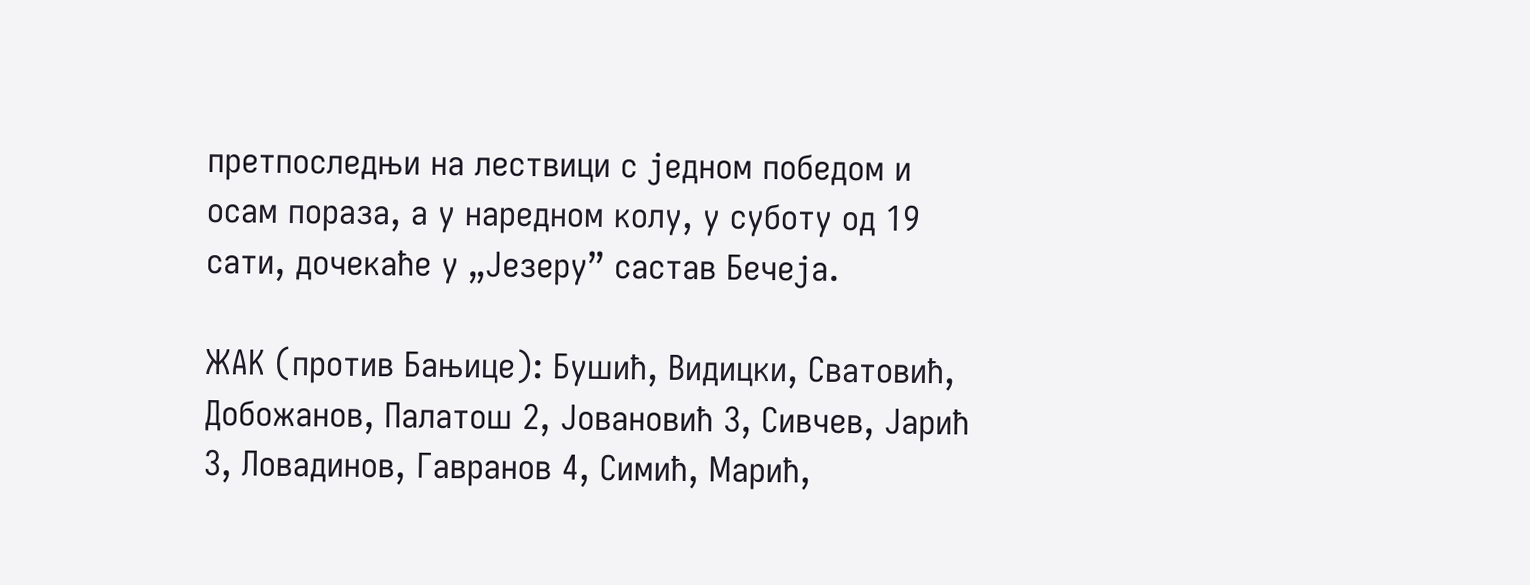претпоследњи на лествици с једном победом и осам пораза, а у наредном колу, у суботу од 19 сати, дочекаће у „Језеру” састав Бечеја.

ЖАК (против Бањице): Бушић, Видицки, Сватовић, Добожанов, Палатош 2, Јовановић 3, Сивчев, Јарић 3, Ловадинов, Гавранов 4, Симић, Марић,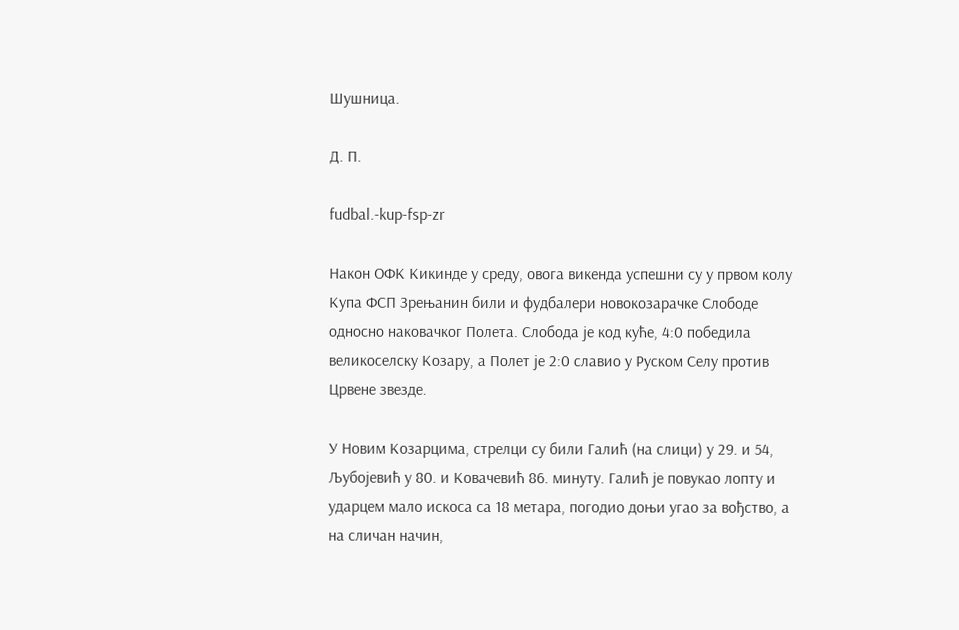Шушница.

Д. П.

fudbal.-kup-fsp-zr

Након ОФК Кикинде у среду, овога викенда успешни су у првом колу Купа ФСП Зрењанин били и фудбалери новокозарачке Слободе односно наковачког Полета. Слобода је код куће, 4:0 победила великоселску Козару, а Полет је 2:0 славио у Руском Селу против Црвене звезде.

У Новим Козарцима, стрелци су били Галић (на слици) у 29. и 54, Љубојевић у 80. и Ковачевић 86. минуту. Галић је повукао лопту и ударцем мало искоса са 18 метара, погодио доњи угао за вођство, а на сличан начин,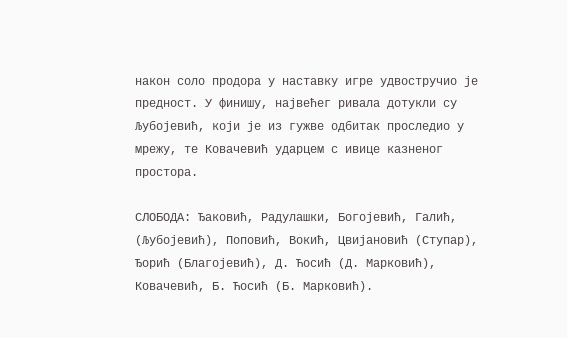након соло продора у наставку игре удвостручио је предност. У финишу, највећег ривала дотукли су Љубојевић, који је из гужве одбитак проследио у мрежу, те Ковачевић ударцем с ивице казненог простора.

СЛОБОДА: Ђаковић, Радулашки, Богојевић, Галић, (Љубојевић), Поповић, Вокић, Цвијановић (Ступар), Ђорић (Благојевић), Д. Ћосић (Д. Марковић), Ковачевић, Б. Ћосић (Б. Марковић).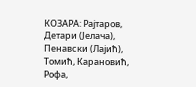КОЗАРА: Рајтаров, Детари (Јелача), Пенавски (Лајић), Томић, Карановић, Рофа,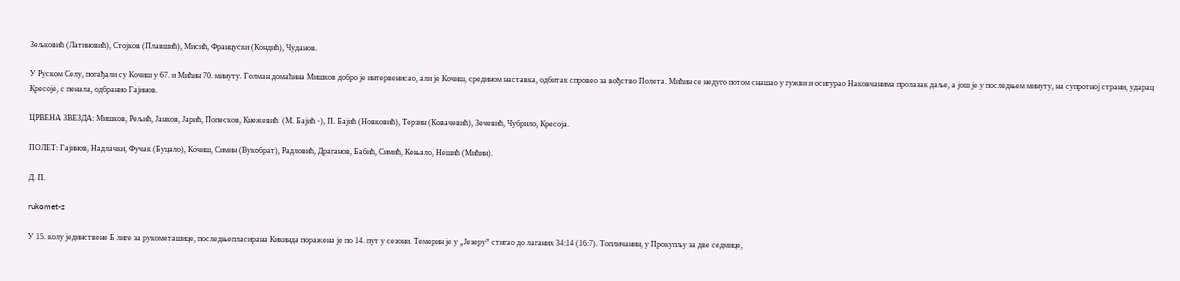Зељковић (Латиновић), Стојков (Плавшић), Мисић, Француски (Кондић), Чуданов.

У Руском Селу, погађали су Кочиш у 67. и Мићин 70. минуту. Голман домаћина Мишков добро је интервенисао, али је Кочиш, средином наставка, одбитак спровео за вођство Полета. Мићин се недуго потом снашао у гужви и осигурао Наковчанима пролазак даље, а још је у последњем минуту, на супротној страни, ударац Кресоје, с пенала, одбранио Гајинов.

ЦРВЕНА ЗВЕЗДА: Мишков, Рељић, Јанков, Јарић, Попесков, Кнежевић  (М. Бајић -), П. Бајић (Новковић), Терзин (Ковачевић), Зечевић, Чубрило, Кресоја.

ПОЛЕТ: Гајинов, Надлачки, Фучак (Буцало), Кочиш, Симин (Вукобрат), Радловић, Драганов, Бабић, Симић, Кењало, Нешић (Мићин).

Д. П.

rukomet-z

У 15. колу јединствене Б лиге за рукометашице, последњепласирана Кикинда поражена је по 14. пут у сезони. Темерин је у „Језеру” стигао до лаганих 34:14 (16:7). Топличанин, у Прокупљу за две седмице,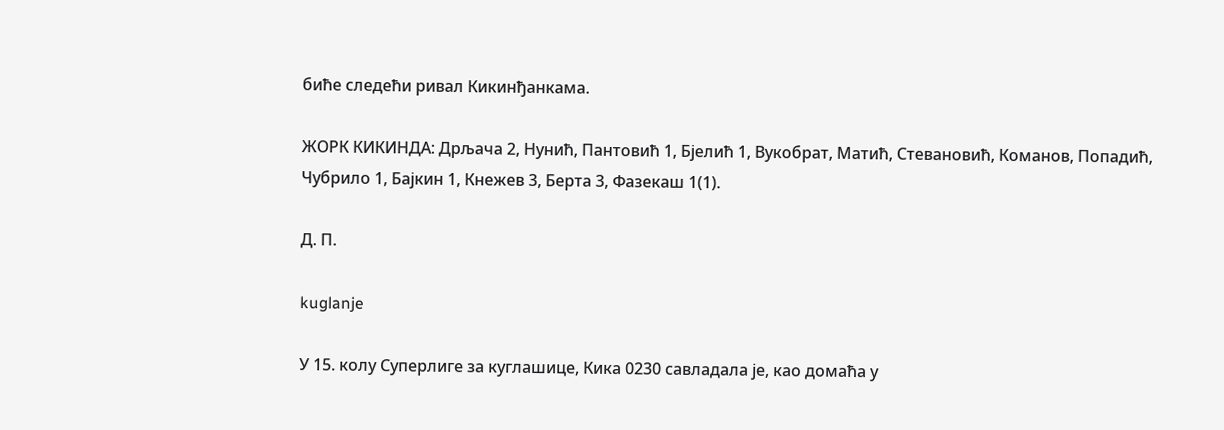биће следећи ривал Кикинђанкама.

ЖОРК КИКИНДА: Дрљача 2, Нунић, Пантовић 1, Бјелић 1, Вукобрат, Матић, Стевановић, Команов, Попадић, Чубрило 1, Бајкин 1, Кнежев 3, Берта 3, Фазекаш 1(1).

Д. П.

kuglanje

У 15. колу Суперлиге за куглашице, Кика 0230 савладала је, као домаћа у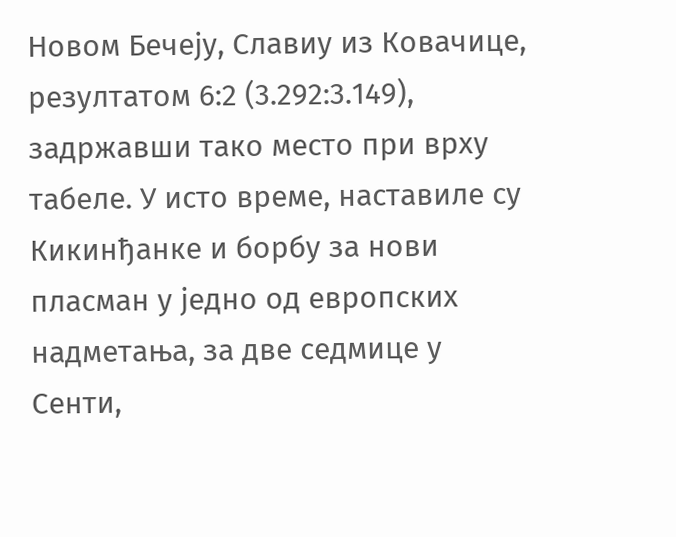Новом Бечеју, Славиу из Ковачице, резултатом 6:2 (3.292:3.149), задржавши тако место при врху табеле. У исто време, наставиле су Кикинђанке и борбу за нови пласман у једно од европских надметања, за две седмице у Сенти,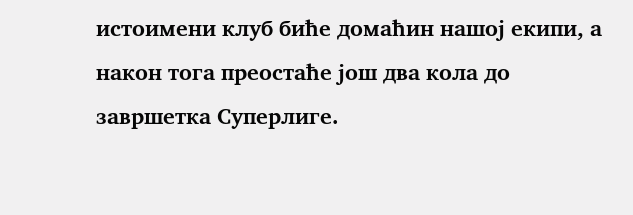истоимени клуб биће домаћин нашој екипи, а након тога преостаће још два кола до завршетка Суперлиге.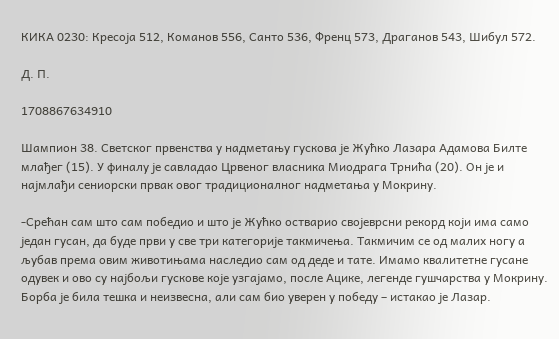КИКА 0230: Кресоја 512, Команов 556, Санто 536, Френц 573, Драганов 543, Шибул 572.

Д. П.

1708867634910

Шампион 38. Светског првенства у надметању гускова је Жућко Лазара Адамова Билте млађег (15). У финалу је савладао Црвеног власника Миодрага Трнића (20). Он је и најмлађи сениорски првак овог традиционалног надметања у Мокрину.

-Срећан сам што сам победио и што је Жућко остварио својеврсни рекорд који има само један гусан, да буде први у све три категорије такмичења. Такмичим се од малих ногу а љубав према овим животињама наследио сам од деде и тате. Имамо квалитетне гусане одувек и ово су најбољи гускове које узгајамо, после Ацике, легенде гушчарства у Мокрину. Борба је била тешка и неизвесна, али сам био уверен у победу – истакао је Лазар.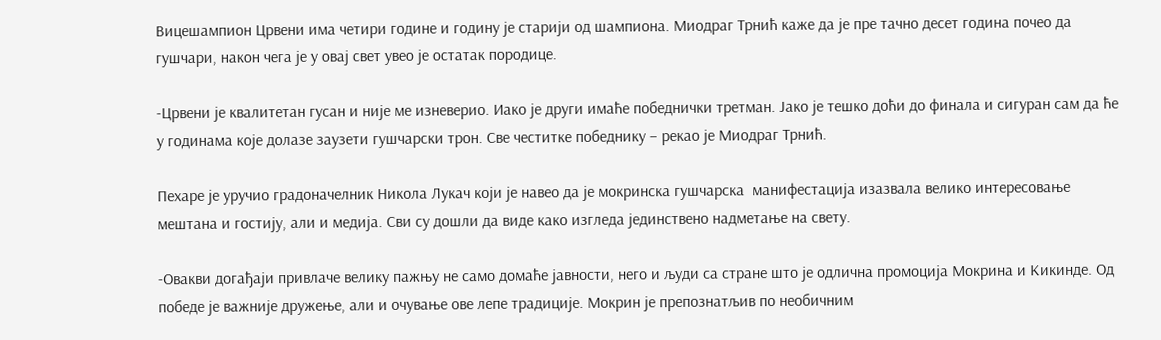Вицешампион Црвени има четири године и годину је старији од шампиона. Миодраг Трнић каже да је пре тачно десет година почео да гушчари, након чега је у овај свет увео је остатак породице.

-Црвени је квалитетан гусан и није ме изневерио. Иако је други имаће победнички третман. Јако је тешко доћи до финала и сигуран сам да ће у годинама које долазе заузети гушчарски трон. Све честитке победнику – рекао је Миодраг Трнић.

Пехаре је уручио градоначелник Никола Лукач који је навео да је мокринска гушчарска  манифестација изазвала велико интересовање мештана и гостију, али и медија. Сви су дошли да виде како изгледа јединствено надметање на свету.

-Овакви догађаји привлаче велику пажњу не само домаће јавности, него и људи са стране што је одлична промоција Мокрина и Кикинде. Од победе је важније дружење, али и очување ове лепе традиције. Мокрин је препознатљив по необичним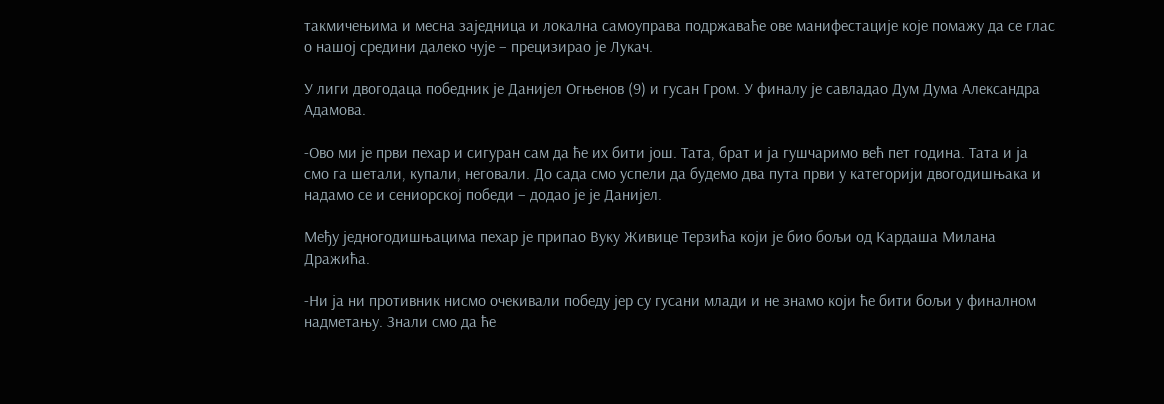такмичењима и месна заједница и локална самоуправа подржаваће ове манифестације које помажу да се глас о нашој средини далеко чује – прецизирао је Лукач.

У лиги двогодаца победник је Данијел Огњенов (9) и гусан Гром. У финалу је савладао Дум Дума Александра Адамова.

-Ово ми је први пехар и сигуран сам да ће их бити још. Тата, брат и ја гушчаримо већ пет година. Тата и ја смо га шетали, купали, неговали. До сада смо успели да будемо два пута први у категорији двогодишњака и надамо се и сениорској победи – додао је је Данијел.

Међу једногодишњацима пехар је припао Вуку Живице Терзића који је био бољи од Кардаша Милана Дражића.

-Ни ја ни противник нисмо очекивали победу јер су гусани млади и не знамо који ће бити бољи у финалном надметању. Знали смо да ће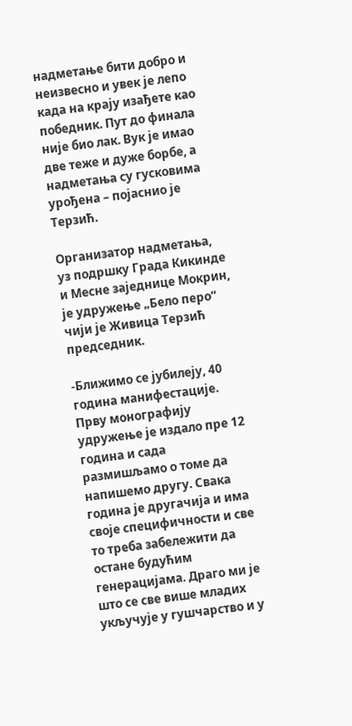надметање бити добро и неизвесно и увек је лепо када на крају изађете као победник. Пут до финала није био лак. Вук је имао две теже и дуже борбе, а надметања су гусковима урођена – појаснио је Терзић.

Организатор надметања, уз подршку Града Кикинде и Месне заједнице Мокрин, је удружење „Бело перо“ чији је Живица Терзић председник.

-Ближимо се јубилеју, 40 година манифестације. Прву монографију удружење је издало пре 12 година и сада размишљамо о томе да напишемо другу. Свака година је другачија и има своје специфичности и све то треба забележити да остане будућим генерацијама. Драго ми је што се све више младих укључује у гушчарство и у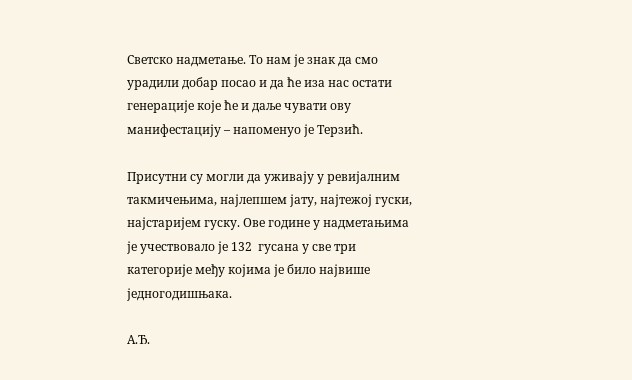Светско надметање. То нам је знак да смо урадили добар посао и да ће иза нас остати генерације које ће и даље чувати ову манифестацију – напоменуо је Терзић.

Присутни су могли да уживају у ревијалним такмичењима, најлепшем јату, најтежој гуски, најстаријем гуску. Ове године у надметањима је учествовало је 132  гусана у све три категорије међу којима је било највише једногодишњака.

А.Ђ.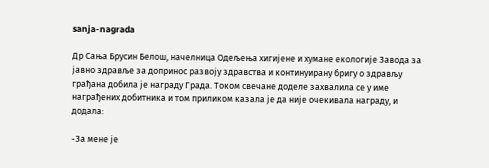sanja-nagrada

Др Сања Брусин Белош, начелница Одељења хигијене и хумане екологије Завода за јавно здравље за допринос развоју здравства и континуирану бригу о здрављу грађана добила је награду Града. Током свечане доделе захвалила се у име награђених добитника и том приликом казала је да није очекивала награду, и додала:

-За мене је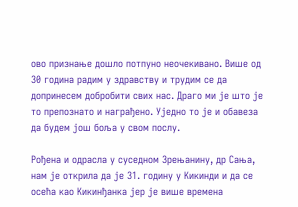ово признање дошло потпуно неочекивано. Више од 30 година радим у здравству и трудим се да допринесем добробити свих нас. Драго ми је што је то препознато и награђено. Уједно то је и обавеза да будем још боља у свом послу.

Рођена и одрасла у суседном Зрењанину, др Сања, нам је открила да је 31. годину у Кикинди и да се осећа као Кикинђанка јер је више времена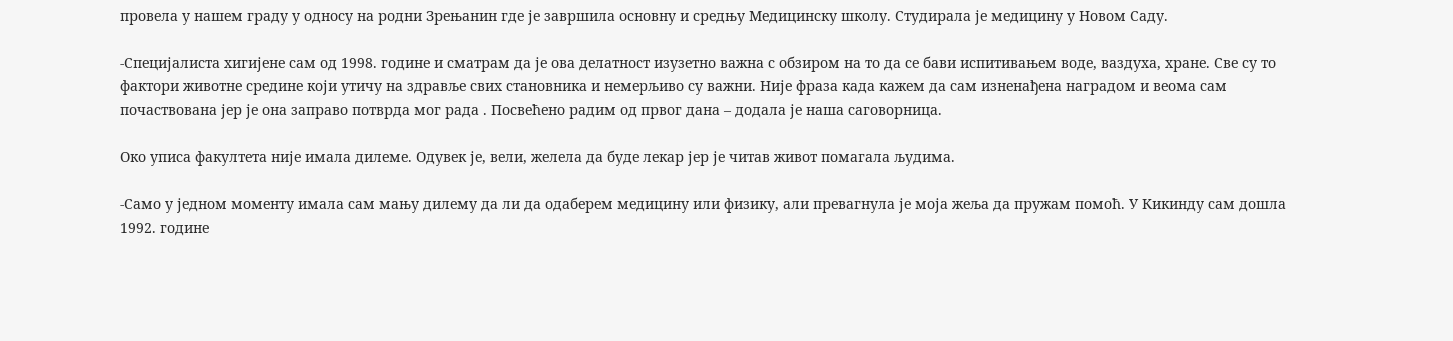провела у нашем граду у односу на родни Зрењанин где је завршила основну и средњу Медицинску школу. Студирала је медицину у Новом Саду.

-Специјалиста хигијене сам од 1998. године и сматрам да је ова делатност изузетно важна с обзиром на то да се бави испитивањем воде, ваздуха, хране. Све су то фактори животне средине који утичу на здравље свих становника и немерљиво су важни. Није фраза када кажем да сам изненађена наградом и веома сам почаствована јер је она заправо потврда мог рада . Посвећено радим од првог дана – додала је наша саговорница.

Око уписа факултета није имала дилеме. Одувек је, вели, желела да буде лекар јер је читав живот помагала људима.

-Само у једном моменту имала сам мању дилему да ли да одаберем медицину или физику, али превагнула је моја жеља да пружам помоћ. У Кикинду сам дошла 1992. године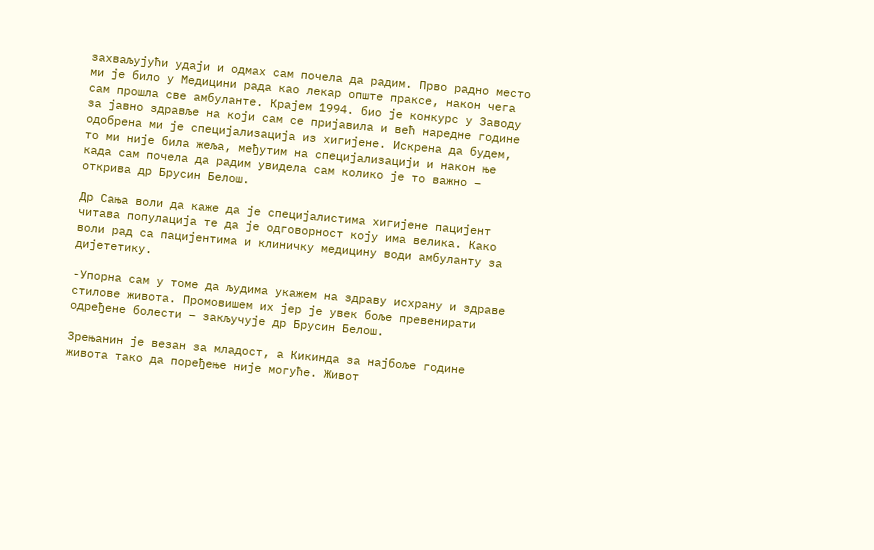захваљујући удаји и одмах сам почела да радим. Прво радно место ми је било у Медицини рада као лекар опште праксе, након чега сам прошла све амбуланте. Крајем 1994. био је конкурс у Заводу за јавно здравље на који сам се пријавила и већ наредне године одобрена ми је специјализација из хигијене. Искрена да будем, то ми није била жеља, међутим на специјализацији и након ње када сам почела да радим увидела сам колико је то важно – открива др Брусин Белош.

Др Сања воли да каже да је специјалистима хигијене пацијент читава популација те да је одговорност коју има велика. Како воли рад са пацијентима и клиничку медицину води амбуланту за дијететику.

-Упорна сам у томе да људима укажем на здраву исхрану и здраве стилове живота. Промовишем их јер је увек боље превенирати одређене болести – закључује др Брусин Белош.

Зрењанин је везан за младост, а Кикинда за најбоље године живота тако да поређење није могуће. Живот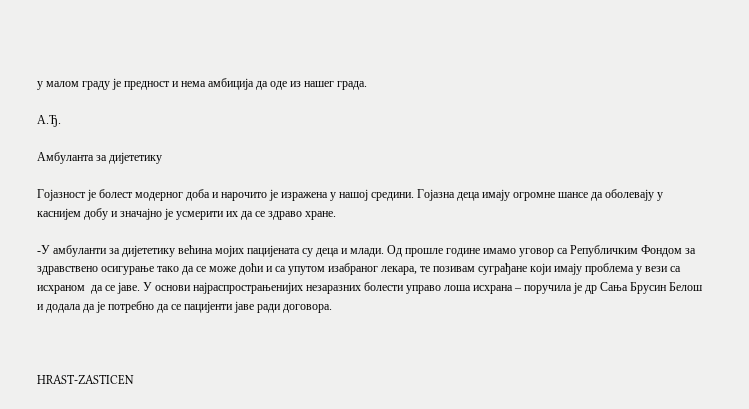у малом граду је предност и нема амбиција да оде из нашег града.

А.Ђ.

Амбуланта за дијететику

Гојазност је болест модерног доба и нарочито је изражена у нашој средини. Гојазна деца имају огромне шансе да оболевају у каснијем добу и значајно је усмерити их да се здраво хране.

-У амбуланти за дијететику већина мојих пацијената су деца и млади. Од прошле године имамо уговор са Републичким Фондом за здравствено осигурање тако да се може доћи и са упутом изабраног лекара, те позивам суграђане који имају проблема у вези са исхраном  да се јаве. У основи најраспрострањенијих незаразних болести управо лоша исхрана – поручила је др Сања Брусин Белош и додала да је потребно да се пацијенти јаве ради договора.



HRAST-ZASTICEN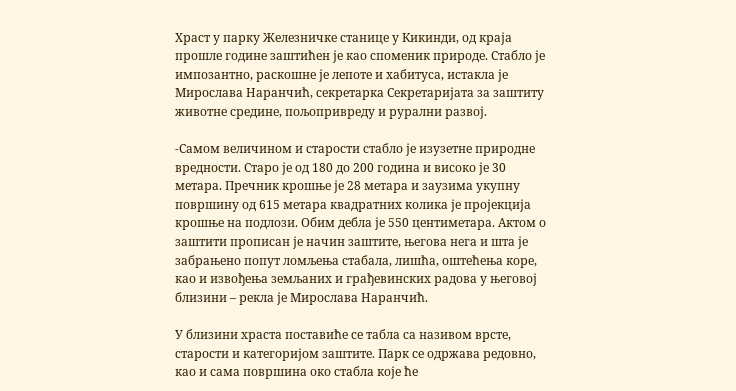Храст у парку Железничке станице у Кикинди, од краја прошле године заштићен је као споменик природе. Стабло је импозантно, раскошне је лепоте и хабитуса, истакла је Мирослава Наранчић, секретарка Секретаријата за заштиту животне средине, пољопривреду и рурални развој.

-Самом величином и старости стабло је изузетне природне вредности. Старо је од 180 до 200 година и високо је 30 метара. Пречник крошње је 28 метара и заузима укупну површину од 615 метара квадратних колика је пројекција крошње на подлози. Обим дебла је 550 центиметара. Актом о заштити прописан је начин заштите, његова нега и шта је забрањено попут ломљења стабала, лишћа, оштећења коре, као и извођења земљаних и грађевинских радова у његовој близини – рекла је Мирослава Наранчић.

У близини храста поставиће се табла са називом врсте, старости и категоријом заштите. Парк се одржава редовно, као и сама површина око стабла које ће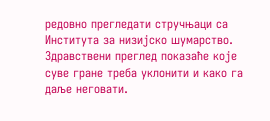редовно прегледати стручњаци са Института за низијско шумарство. Здравствени преглед показаће које суве гране треба уклонити и како га даље неговати.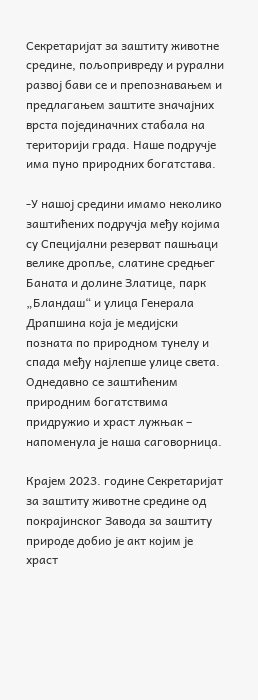Секретаријат за заштиту животне средине, пољопривреду и рурални развој бави се и препознавањем и предлагањем заштите значајних врста појединачних стабала на територији града. Наше подручје има пуно природних богатстава.

-У нашој средини имамо неколико заштићених подручја међу којима су Специјални резерват пашњаци велике дропље, слатине средњег Баната и долине Златице, парк „Бландаш“ и улица Генерала Драпшина која је медијски позната по природном тунелу и спада међу најлепше улице света. Однедавно се заштићеним природним богатствима придружио и храст лужњак – напоменула је наша саговорница.

Крајем 2023. године Секретаријат за заштиту животне средине од покрајинског Завода за заштиту природе добио је акт којим је храст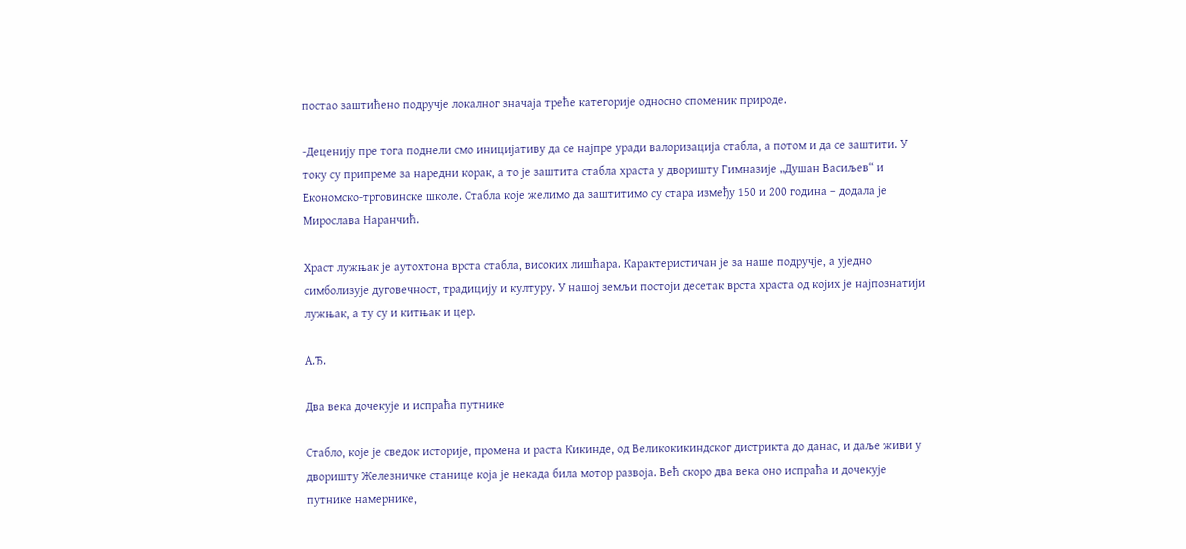постао заштићено подручје локалног значаја треће категорије односно споменик природе.

-Деценију пре тога поднели смо иницијативу да се најпре уради валоризација стабла, а потом и да се заштити. У току су припреме за наредни корак, а то је заштита стабла храста у дворишту Гимназије „Душан Васиљев“ и Економско-трговинске школе. Стабла које желимо да заштитимо су стара између 150 и 200 година – додала је Мирослава Наранчић.

Храст лужњак је аутохтона врста стабла, високих лишћара. Карактеристичан је за наше подручје, а уједно симболизује дуговечност, традицију и културу. У нашој земљи постоји десетак врста храста од којих је најпознатији лужњак, а ту су и китњак и цер.

А.Ђ.

Два века дочекује и испраћа путнике

Стабло, које је сведок историје, промена и раста Кикинде, од Великокикиндског дистрикта до данас, и даље живи у дворишту Железничке станице која је некада била мотор развоја. Већ скоро два века оно испраћа и дочекује путнике намернике,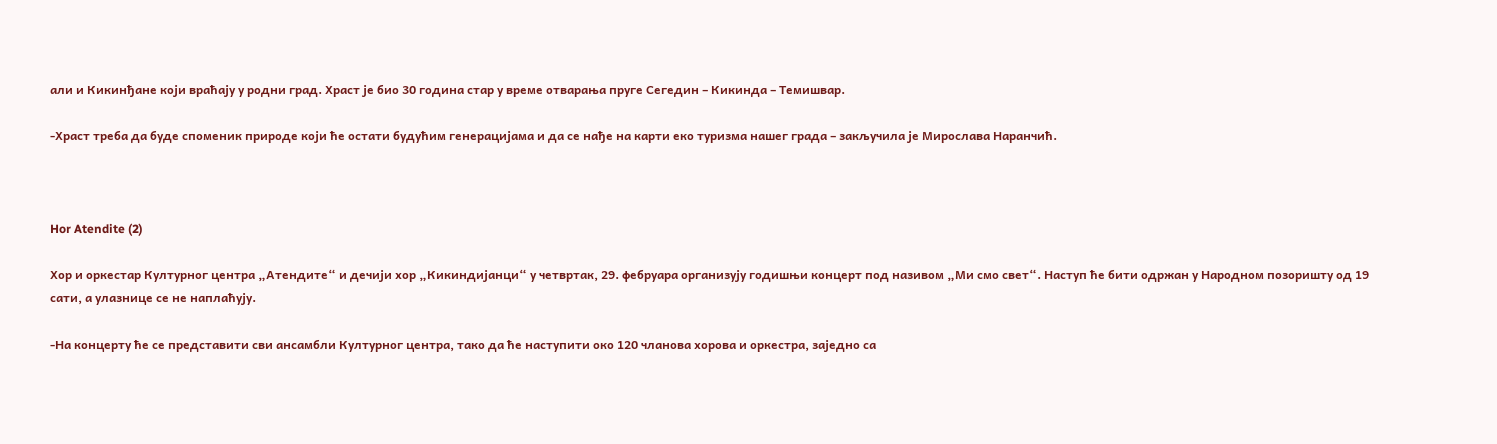али и Кикинђане који враћају у родни град. Храст је био 30 година стар у време отварања пруге Сегедин – Кикинда – Темишвар.

-Храст треба да буде споменик природе који ће остати будућим генерацијама и да се нађе на карти еко туризма нашег града – закључила је Мирослава Наранчић.



Hor Atendite (2)

Хор и оркестар Културног центра „Атендите“ и дечији хор „Кикиндијанци“ у четвртак, 29. фебруара организују годишњи концерт под називом „Ми смо свет“. Наступ ће бити одржан у Народном позоришту од 19 сати, а улазнице се не наплаћују.

-На концерту ће се представити сви ансамбли Културног центра, тако да ће наступити око 120 чланова хорова и оркестра, заједно са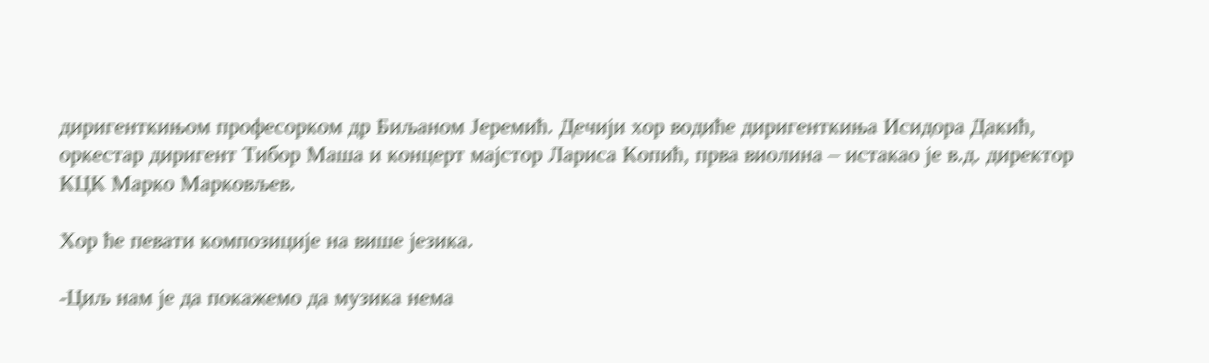диригенткињом професорком др Биљаном Јеремић. Дечији хор водиће диригенткиња Исидора Дакић, оркестар диригент Тибор Маша и концерт мајстор Лариса Копић, прва виолина – истакао је в.д. директор КЦК Марко Марковљев.

Хор ће певати композиције на више језика.

-Циљ нам је да покажемо да музика нема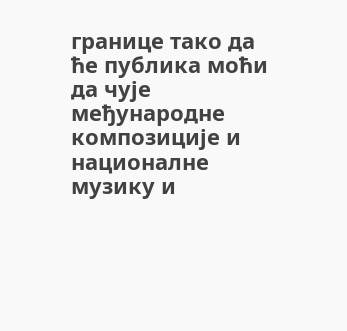границе тако да ће публика моћи да чује међународне композиције и националне музику и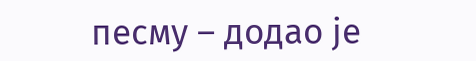песму – додао је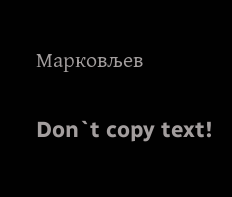Марковљев

Don`t copy text!